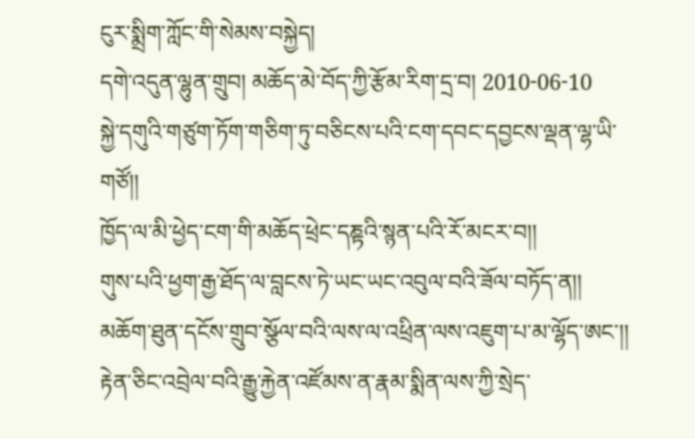ངུར་སྨྲིག་ཀློང་གི་སེམས་བསྐྱེད།
དགེ་འདུན་ལྷུན་གྲུབ། མཆོད་མེ་བོད་ཀྱི་རྩོམ་རིག་དྲ་བ། 2010-06-10
སྐྱེ་དགུའི་གཙུག་ཏོག་གཅིག་ཏུ་བཅིངས་པའི་ངག་དབང་དབྱངས་ལྡན་ལྷ་ཡི་གཙོ།།
ཁྱོད་ལ་མི་ཕྱེད་ངག་གི་མཆོད་ཕྲེང་དཎྟའི་སྙན་པའི་རོ་མངར་བ།།
གུས་པའི་ཕྱག་རྒྱ་ཐོད་ལ་བླངས་ཏེ་ཡང་ཡང་འབུལ་བའི་ཟོལ་བཏོད་ན།།
མཆོག་ཐུན་དངོས་གྲུབ་སྩོལ་བའི་ལས་ལ་འཕྲིན་ལས་འཇུག་པ་མ་ལྷོད་ཨང་།།
རྟེན་ཅིང་འབྲེལ་བའི་རྒྱུ་རྐྱེན་འཛོམས་ན་རྣམ་སྨིན་ལས་ཀྱི་སྲེད་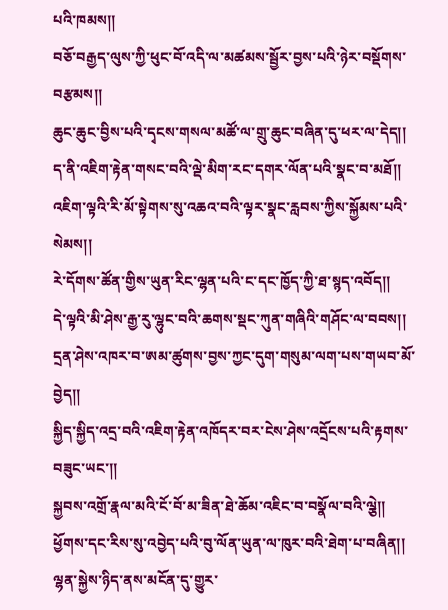པའི་ཁམས།།
བཅོ་བརྒྱད་ལུས་ཀྱི་ཕུང་བོ་འདི་ལ་མཚམས་སྦྱོར་བྱས་པའི་ཉེར་བསྡོགས་བརྩམས།།
ཆུང་ཆུང་བྱིས་པའི་དྭངས་གསལ་མཚོ་ལ་གྲུ་ཆུང་བཞིན་དུ་ཕར་ལ་དེད།།
ད་ནི་འཇིག་རྟེན་གསང་བའི་ལྡེ་མིག་རང་དགར་ལོན་པའི་སྣང་བ་མཐོ།།
འཇིག་ལྟའི་རི་མོ་སྟེགས་སུ་འཆའ་བའི་ལྟར་སྣང་རླབས་ཀྱིས་སྐྱོམས་པའི་སེམས།།
རེ་དོགས་ཚོན་གྱིས་ཡུན་རིང་ལྷན་པའི་ང་དང་ཁྱོད་ཀྱི་ཐ་སྙད་འབོད།།
དེ་ལྟའི་མི་ཤེས་རྒྱ་རུ་ལྷུང་བའི་ཆགས་སྡང་ཀུན་གཞིའི་གཤོང་ལ་བབས།།
དྲན་ཤེས་འཁར་བ་ཨམ་ཚུགས་བྱས་ཀྱང་དུག་གསུམ་ལག་པས་གཡབ་མོ་བྱེད།།
སྐྱིད་སྐྱིད་འདྲ་བའི་འཇིག་རྟེན་འཁོདར་བར་ངེས་ཤེས་འདྲོངས་པའི་རྟགས་བཟུང་ཡང་།།
སྐྱབས་འགྲོ་རྣལ་མའི་ངོ་བོ་མ་ཟིན་ཐེ་ཆོམ་འཇིང་བ་བསྣོལ་བའི་ལྕེ།།
ཕྱོགས་དང་རིས་སུ་འབྱེད་པའི་བུ་ལོན་ཡུན་ལ་ཁུར་བའི་ཐེག་པ་བཞིན།།
ལྷན་སྐྱེས་ཉིད་ནས་མངོན་དུ་གྱུར་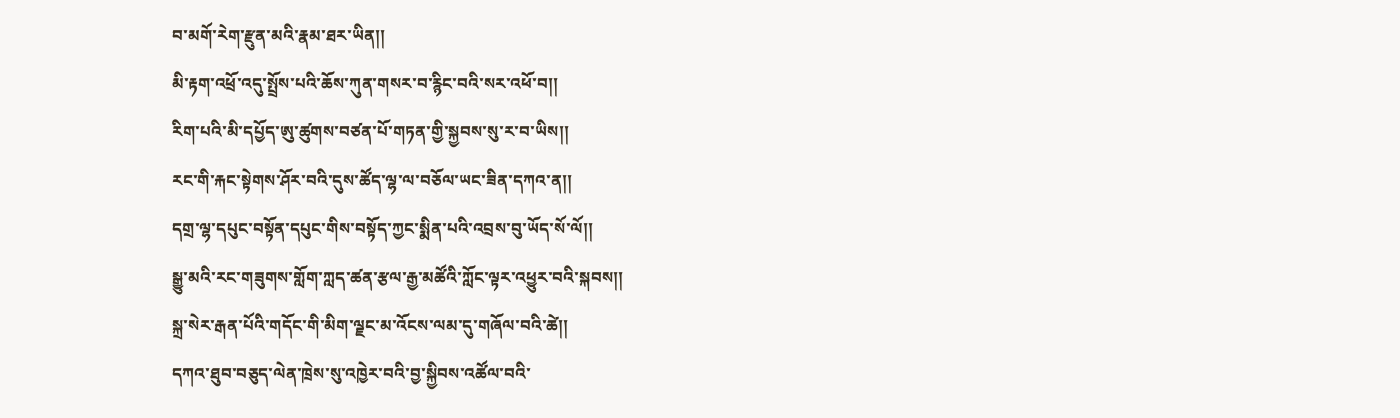བ་མགོ་རེག་རྫུན་མའི་རྣམ་ཐར་ཡིན།།
མི་རྟག་འཕྲོ་འདུ་སྤྲོས་པའི་ཆོས་ཀུན་གསར་བ་རྙིང་བའི་སར་འཕོ་བ།།
རིག་པའི་མི་དཔྱོད་ཨུ་ཚུགས་བཙན་པོ་གཏན་གྱི་སྐྱབས་སུ་ར་བ་ཡིས།།
རང་གི་རྐང་སྟེགས་ཤོར་བའི་དུས་ཚོད་ལྷ་ལ་བཅོལ་ཡང་ཟིན་དཀའ་ན།།
དགྲ་ལྷ་དཔུང་བསྟོན་དཔུང་གིས་བསྟོད་ཀྱང་སྨིན་པའི་འབྲས་བུ་ཡོད་སོ་ལོ།།
སྒྱུ་མའི་རང་གཟུགས་གློག་ཀླད་ཚན་རྩལ་རྒྱ་མཚོའི་ཀློང་ལྟར་འཕྱུར་བའི་སྐབས།།
སྐྲ་སེར་རྒན་པོའི་གདོང་གི་མིག་ལྗང་མ་འོངས་ལམ་དུ་གཞོལ་བའི་ཚེ།།
དཀའ་ཐུབ་བཅུད་ལེན་ཁྲེས་སུ་འཁྱེར་བའི་བྱ་སྐྱིབས་འཚོལ་བའི་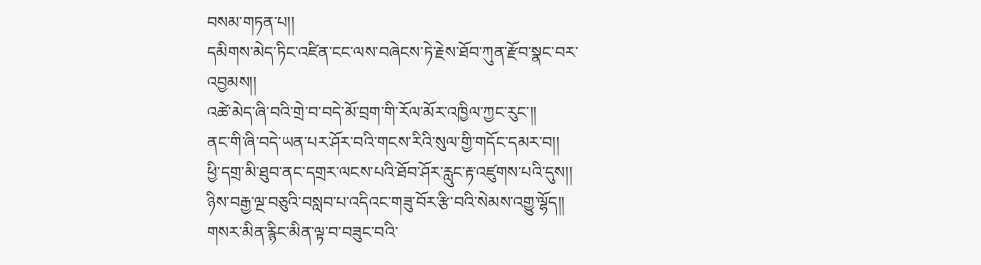བསམ་གཏན་པ།།
དམིགས་མེད་ཏིང་འཛིན་ངང་ལས་བཞེངས་ཏེ་རྗེས་ཐོབ་ཀུན་རྫོབ་སྣང་བར་འབྱམས།།
འཚེ་མེད་ཞི་བའི་གྲེ་བ་བདེ་མོ་བྲག་གི་རོལ་མོར་འཁྱིལ་ཀྱང་རུང་།།
ནང་གི་ཞི་བདེ་ཡན་པར་ཤོར་བའི་གངས་རིའི་སུལ་གྱི་གདོང་དམར་བ།།
ཕྱི་དགྲ་མི་ཐུབ་ནང་དགྲར་ལངས་པའི་ཐོབ་ཤོར་རླུང་རྟ་འཛུགས་པའི་དུས།།
ཉིས་བརྒྱ་ལྔ་བཅུའི་བསླབ་པ་འདིའང་གཟུ་བོར་རྩི་བའི་སེམས་འགྱུ་ལྷོད།།
གསར་མིན་རྙིང་མིན་ལྟ་བ་བཟུང་བའི་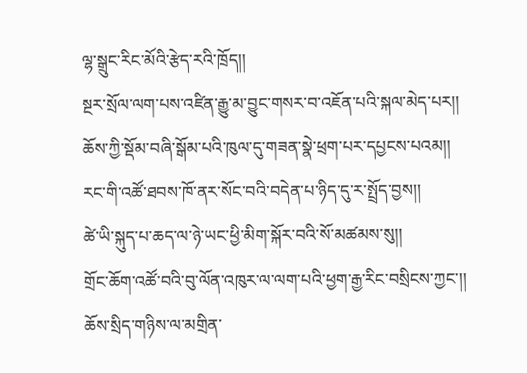ལྷ་སྒྲུང་རིང་མོའི་རྩེད་རའི་ཁྲོད།།
སྔར་སྲོལ་ལག་པས་འཛིན་རྒྱུ་མ་བྱུང་གསར་བ་འཇོན་པའི་སྐལ་མེད་པར།།
ཆོས་ཀྱི་སྡོམ་བཞི་སྒོམ་པའི་ཁུལ་དུ་གཟན་སྣེ་ཕྲག་པར་དཔྱངས་པའམ།།
རང་གི་འཚོ་ཐབས་ཁོ་ནར་སོང་བའི་བདེན་པ་ཉིད་དུ་ར་སྤྲོད་བྱས།།
ཚེ་ཡི་སྐུད་པ་ཆད་ལ་ཉེ་ཡང་ཕྱི་མིག་སྐོར་བའི་སོ་མཚམས་སུ།།
གྲོང་ཆོག་འཚོ་བའི་བུ་ལོན་འཁུར་ལ་ལག་པའི་ཕྱག་རྒྱ་རིང་བསྲིངས་ཀྱང་།།
ཆོས་སྲིད་གཉིས་ལ་མགྲིན་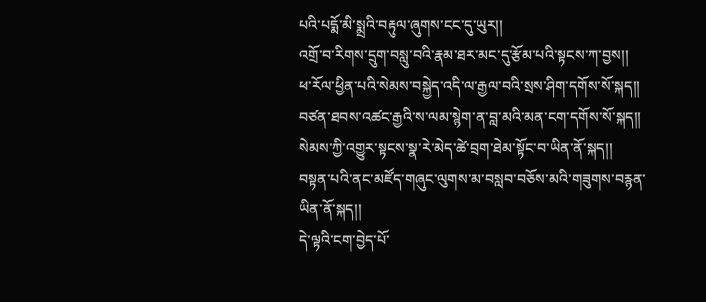པའི་པདྨོ་མི་སྨྲའི་བརྟུལ་ཞུགས་ངང་དུ་ཡུར།།
འགྲོ་བ་རིགས་དྲུག་བསླུ་བའི་རྣམ་ཐར་མང་དུ་རྩོམ་པའི་སྟངས་ཀ་བྱས།།
ཕ་རོལ་ཕྱིན་པའི་སེམས་བསྐྱེད་འདི་ལ་རྒྱལ་བའི་སྲས་ཤིག་དགོས་སོ་སྐད།།
བཙན་ཐབས་འཚང་རྒྱའི་ས་ལམ་སྙེག་ན་བླ་མའི་མན་ངག་དགོས་སོ་སྐད།།
སེམས་ཀྱི་འགྱུར་སྟངས་སྣ་རེ་མེད་ཚེ་བྲག་ཐེམ་སྟོང་བ་ཡིན་ནོ་སྐད།།
བསྟན་པའི་ནང་མཛོད་གཞུང་ལུགས་མ་བསླབ་བཅོས་མའི་གཟུགས་བརྙན་ཡིན་ནོ་སྐད།།
དེ་ལྟའི་ངག་བྱེད་པོ་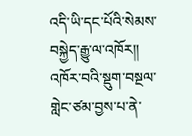འདི་ཡི་དང་པོའི་སེམས་བསྐྱེད་རྒྱུ་ལ་འཁོར།།
འཁོར་བའི་སྡུག་བསྔལ་གླེང་ཙམ་བྱས་པ་ནེ་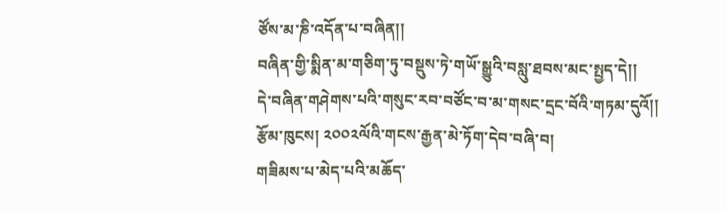ཙོས་མ་ཎི་འདོན་པ་བཞིན།།
བཞིན་གྱི་སྨིན་མ་གཅིག་ཏུ་བསྡུས་ཏེ་གཡོ་སྒྱུའི་བསླུ་ཐབས་མང་སྤྱད་དེ།།
དེ་བཞིན་གཤེགས་པའི་གསུང་རབ་བཙོང་བ་མ་གསང་དྲང་བོའི་གཏམ་དུའོ།།
རྩོམ་ཁུངས། ༢༠༠༢ལོའི་གངས་རྒྱན་མེ་ཏོག་དེབ་བཞི་བ།
གཟིམས་པ་མེད་པའི་མཆོད་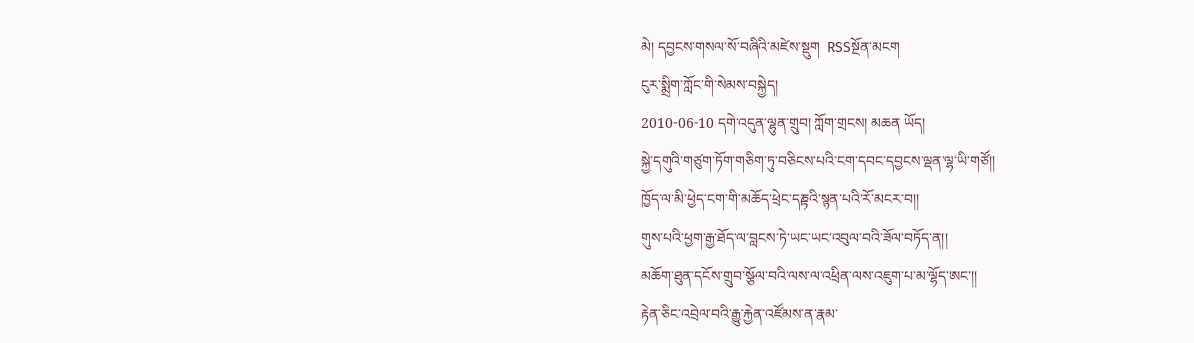མེ། དབྱངས་གསལ་སོ་བཞིའི་མཛེས་སྡུག  RSSསྔོན་མངག
ངུར་སྨྲིག་ཀློང་གི་སེམས་བསྐྱེད།
2010-06-10 དགེ་འདུན་ལྷུན་གྲུབ། ཀློག་གྲངས། མཆན ཡོད།
སྐྱེ་དགུའི་གཙུག་ཏོག་གཅིག་ཏུ་བཅིངས་པའི་ངག་དབང་དབྱངས་ལྡན་ལྷ་ཡི་གཙོ།།
ཁྱོད་ལ་མི་ཕྱེད་ངག་གི་མཆོད་ཕྲེང་དཎྟའི་སྙན་པའི་རོ་མངར་བ།།
གུས་པའི་ཕྱག་རྒྱ་ཐོད་ལ་བླངས་ཏེ་ཡང་ཡང་འབུལ་བའི་ཟོལ་བཏོད་ན།།
མཆོག་ཐུན་དངོས་གྲུབ་སྩོལ་བའི་ལས་ལ་འཕྲིན་ལས་འཇུག་པ་མ་ལྷོད་ཨང་།།
རྟེན་ཅིང་འབྲེལ་བའི་རྒྱུ་རྐྱེན་འཛོམས་ན་རྣམ་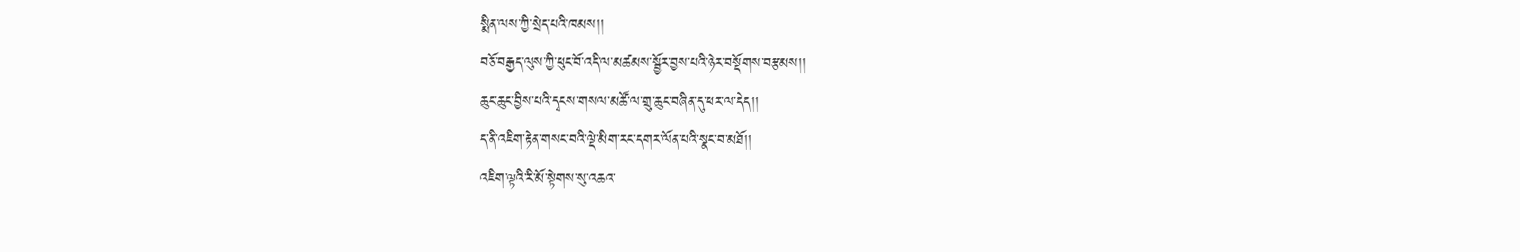སྨིན་ལས་ཀྱི་སྲེད་པའི་ཁམས།།
བཅོ་བརྒྱད་ལུས་ཀྱི་ཕུང་བོ་འདི་ལ་མཚམས་སྦྱོར་བྱས་པའི་ཉེར་བསྡོགས་བརྩམས།།
ཆུང་ཆུང་བྱིས་པའི་དྭངས་གསལ་མཚོ་ལ་གྲུ་ཆུང་བཞིན་དུ་ཕར་ལ་དེད།།
ད་ནི་འཇིག་རྟེན་གསང་བའི་ལྡེ་མིག་རང་དགར་ལོན་པའི་སྣང་བ་མཐོ།།
འཇིག་ལྟའི་རི་མོ་སྟེགས་སུ་འཆའ་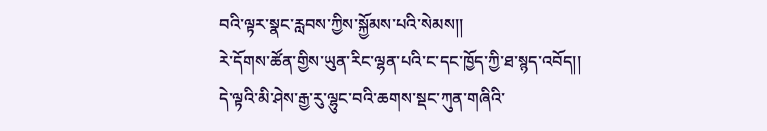བའི་ལྟར་སྣང་རླབས་ཀྱིས་སྐྱོམས་པའི་སེམས།།
རེ་དོགས་ཚོན་གྱིས་ཡུན་རིང་ལྷན་པའི་ང་དང་ཁྱོད་ཀྱི་ཐ་སྙད་འབོད།།
དེ་ལྟའི་མི་ཤེས་རྒྱ་རུ་ལྷུང་བའི་ཆགས་སྡང་ཀུན་གཞིའི་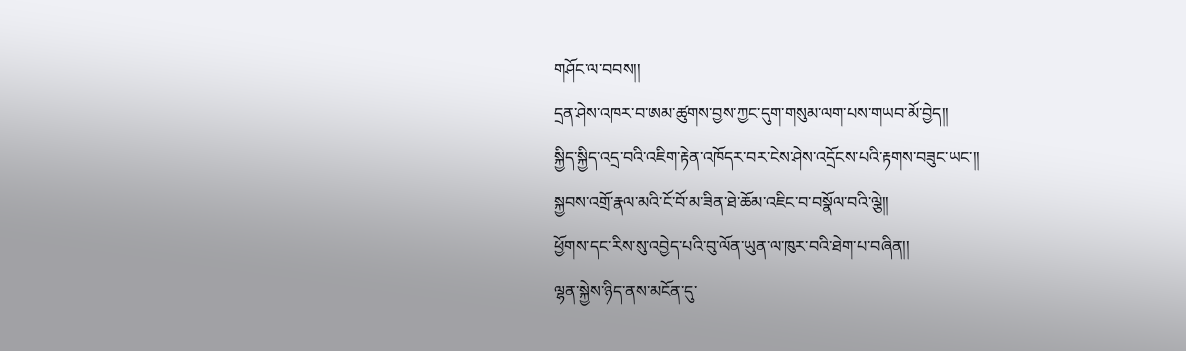གཤོང་ལ་བབས།།
དྲན་ཤེས་འཁར་བ་ཨམ་ཚུགས་བྱས་ཀྱང་དུག་གསུམ་ལག་པས་གཡབ་མོ་བྱེད།།
སྐྱིད་སྐྱིད་འདྲ་བའི་འཇིག་རྟེན་འཁོདར་བར་ངེས་ཤེས་འདྲོངས་པའི་རྟགས་བཟུང་ཡང་།།
སྐྱབས་འགྲོ་རྣལ་མའི་ངོ་བོ་མ་ཟིན་ཐེ་ཆོམ་འཇིང་བ་བསྣོལ་བའི་ལྕེ།།
ཕྱོགས་དང་རིས་སུ་འབྱེད་པའི་བུ་ལོན་ཡུན་ལ་ཁུར་བའི་ཐེག་པ་བཞིན།།
ལྷན་སྐྱེས་ཉིད་ནས་མངོན་དུ་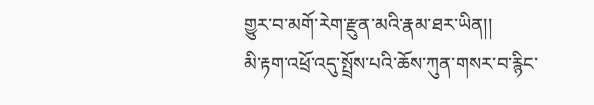གྱུར་བ་མགོ་རེག་རྫུན་མའི་རྣམ་ཐར་ཡིན།།
མི་རྟག་འཕྲོ་འདུ་སྤྲོས་པའི་ཆོས་ཀུན་གསར་བ་རྙིང་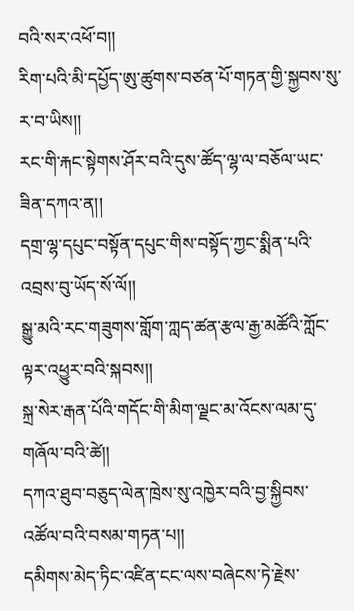བའི་སར་འཕོ་བ།།
རིག་པའི་མི་དཔྱོད་ཨུ་ཚུགས་བཙན་པོ་གཏན་གྱི་སྐྱབས་སུ་ར་བ་ཡིས།།
རང་གི་རྐང་སྟེགས་ཤོར་བའི་དུས་ཚོད་ལྷ་ལ་བཅོལ་ཡང་ཟིན་དཀའ་ན།།
དགྲ་ལྷ་དཔུང་བསྟོན་དཔུང་གིས་བསྟོད་ཀྱང་སྨིན་པའི་འབྲས་བུ་ཡོད་སོ་ལོ།།
སྒྱུ་མའི་རང་གཟུགས་གློག་ཀླད་ཚན་རྩལ་རྒྱ་མཚོའི་ཀློང་ལྟར་འཕྱུར་བའི་སྐབས།།
སྐྲ་སེར་རྒན་པོའི་གདོང་གི་མིག་ལྗང་མ་འོངས་ལམ་དུ་གཞོལ་བའི་ཚེ།།
དཀའ་ཐུབ་བཅུད་ལེན་ཁྲེས་སུ་འཁྱེར་བའི་བྱ་སྐྱིབས་འཚོལ་བའི་བསམ་གཏན་པ།།
དམིགས་མེད་ཏིང་འཛིན་ངང་ལས་བཞེངས་ཏེ་རྗེས་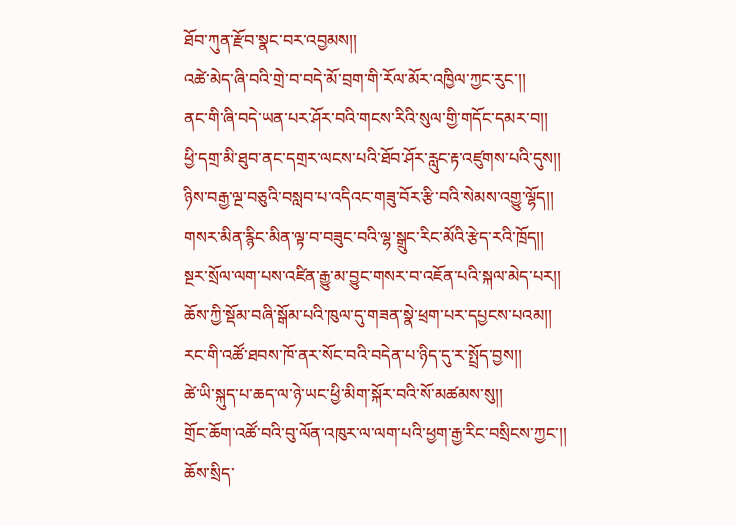ཐོབ་ཀུན་རྫོབ་སྣང་བར་འབྱམས།།
འཚེ་མེད་ཞི་བའི་གྲེ་བ་བདེ་མོ་བྲག་གི་རོལ་མོར་འཁྱིལ་ཀྱང་རུང་།།
ནང་གི་ཞི་བདེ་ཡན་པར་ཤོར་བའི་གངས་རིའི་སུལ་གྱི་གདོང་དམར་བ།།
ཕྱི་དགྲ་མི་ཐུབ་ནང་དགྲར་ལངས་པའི་ཐོབ་ཤོར་རླུང་རྟ་འཛུགས་པའི་དུས།།
ཉིས་བརྒྱ་ལྔ་བཅུའི་བསླབ་པ་འདིའང་གཟུ་བོར་རྩི་བའི་སེམས་འགྱུ་ལྷོད།།
གསར་མིན་རྙིང་མིན་ལྟ་བ་བཟུང་བའི་ལྷ་སྒྲུང་རིང་མོའི་རྩེད་རའི་ཁྲོད།།
སྔར་སྲོལ་ལག་པས་འཛིན་རྒྱུ་མ་བྱུང་གསར་བ་འཇོན་པའི་སྐལ་མེད་པར།།
ཆོས་ཀྱི་སྡོམ་བཞི་སྒོམ་པའི་ཁུལ་དུ་གཟན་སྣེ་ཕྲག་པར་དཔྱངས་པའམ།།
རང་གི་འཚོ་ཐབས་ཁོ་ནར་སོང་བའི་བདེན་པ་ཉིད་དུ་ར་སྤྲོད་བྱས།།
ཚེ་ཡི་སྐུད་པ་ཆད་ལ་ཉེ་ཡང་ཕྱི་མིག་སྐོར་བའི་སོ་མཚམས་སུ།།
གྲོང་ཆོག་འཚོ་བའི་བུ་ལོན་འཁུར་ལ་ལག་པའི་ཕྱག་རྒྱ་རིང་བསྲིངས་ཀྱང་།།
ཆོས་སྲིད་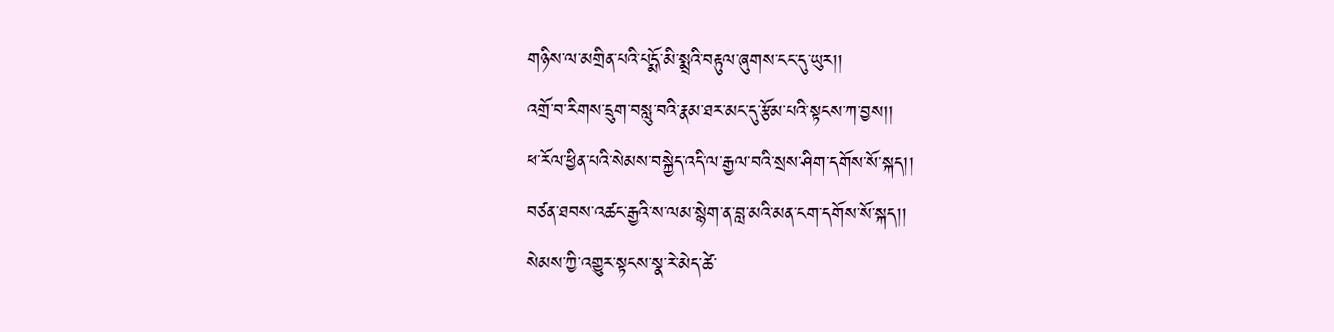གཉིས་ལ་མགྲིན་པའི་པདྨོ་མི་སྨྲའི་བརྟུལ་ཞུགས་ངང་དུ་ཡུར།།
འགྲོ་བ་རིགས་དྲུག་བསླུ་བའི་རྣམ་ཐར་མང་དུ་རྩོམ་པའི་སྟངས་ཀ་བྱས།།
ཕ་རོལ་ཕྱིན་པའི་སེམས་བསྐྱེད་འདི་ལ་རྒྱལ་བའི་སྲས་ཤིག་དགོས་སོ་སྐད།།
བཙན་ཐབས་འཚང་རྒྱའི་ས་ལམ་སྙེག་ན་བླ་མའི་མན་ངག་དགོས་སོ་སྐད།།
སེམས་ཀྱི་འགྱུར་སྟངས་སྣ་རེ་མེད་ཚེ་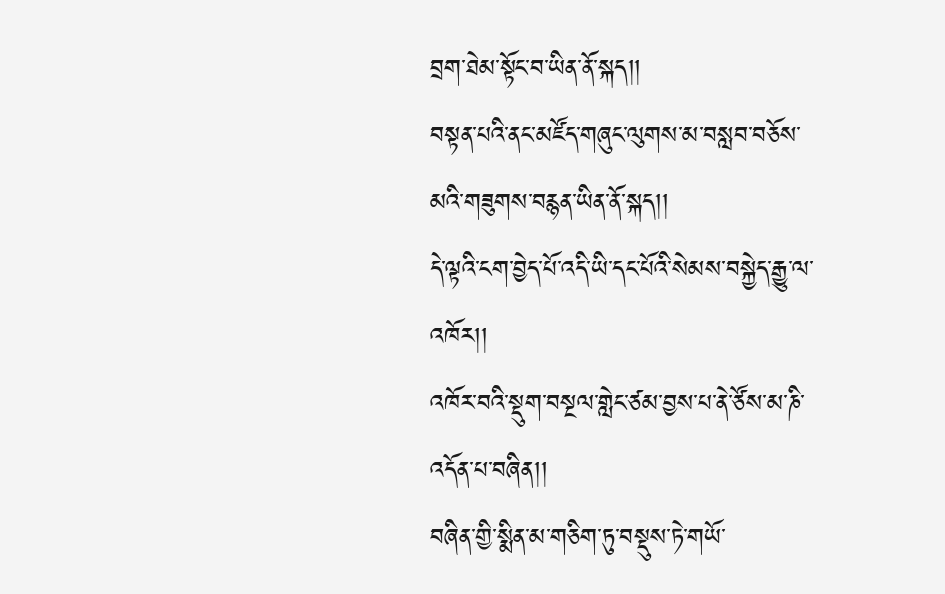བྲག་ཐེམ་སྟོང་བ་ཡིན་ནོ་སྐད།།
བསྟན་པའི་ནང་མཛོད་གཞུང་ལུགས་མ་བསླབ་བཅོས་མའི་གཟུགས་བརྙན་ཡིན་ནོ་སྐད།།
དེ་ལྟའི་ངག་བྱེད་པོ་འདི་ཡི་དང་པོའི་སེམས་བསྐྱེད་རྒྱུ་ལ་འཁོར།།
འཁོར་བའི་སྡུག་བསྔལ་གླེང་ཙམ་བྱས་པ་ནེ་ཙོས་མ་ཎི་འདོན་པ་བཞིན།།
བཞིན་གྱི་སྨིན་མ་གཅིག་ཏུ་བསྡུས་ཏེ་གཡོ་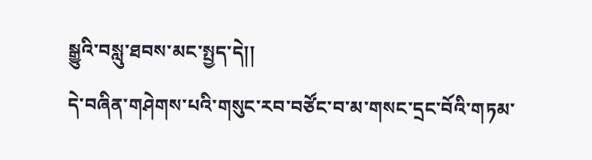སྒྱུའི་བསླུ་ཐབས་མང་སྤྱད་དེ།།
དེ་བཞིན་གཤེགས་པའི་གསུང་རབ་བཙོང་བ་མ་གསང་དྲང་བོའི་གཏམ་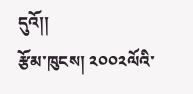དུའོ།།
རྩོམ་ཁུངས། ༢༠༠༢ལོའི་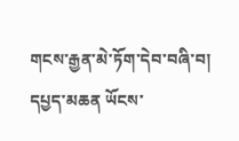གངས་རྒྱན་མེ་ཏོག་དེབ་བཞི་བ།
དཔྱད་མཆན ཡོངས་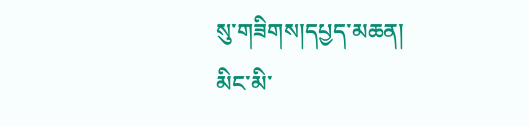སུ་གཟིགས།དཔྱད་མཆན།
མིང་མི་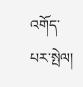འགོད་པར་སྤེལ།